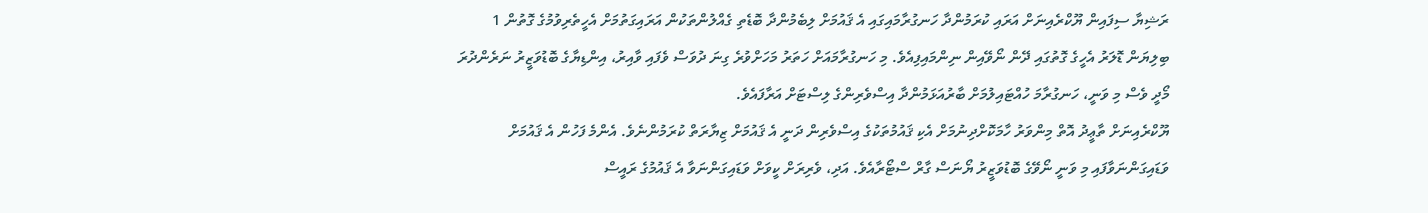ރަޝިޔާ ސިފައިން ޔޫކްރެއިނަށް އަރައި ކުރަމުންދާ ހަނގުރާމައިގައި އެ ޤައުމަށް ލިބެމުންދާ ބޮޑެތި ގެއްލުންތަކުން އަރައިގަތުމަށް އެހީތެރިވުމުގެ ގޮތުން 1 ބިލިޔަން ޑޮލަރު އެހީގެ ގޮތުގައި ދޭން ނޯވޭއިން ނިންމައިފިއެވެ. މި ހަނގުރާމައަށް ހަތަރު މަހަށްވުރެ ގިނަ ދުވަސް ވެފައި ވާއިރު، އިންޑިޔާގެ ބޮޑުވަޒީރު ނަރެންދުރަ މޯދީ ވެސް މި ވަނީ، ހަނގުރާމަ ހުއްޓައިލުމަށް ބާރުއަޅަމުންދާ އިސްވެރިންގެ ލިސްޓަށް އަރާފައެވެ.
ޔޫކްރެއިނަށް ތާޢީދު އޮތް މިންވަރު ހާމަކޮށްދިނުމަށް އެކި ޤައުމުތަކުގެ އިސްވެރިން ދަނީ އެ ޤައުމަށް ޒިޔާރަތް ކުރަމުންނެވެ. އެންމެ ފަހުން އެ ޤައުމަށް ވަޑައިގަންނަވާފައި މި ވަނީ ނޯވޭގެ ބޮޑުވަޒީރު ޔޯނަސް ގާރް ސްޓޯރާއެވެ. އަދި، ވެރިރަށް ކީވަށް ވަޑައިގަންނަވާ އެ ޤައުމުގެ ރައީސް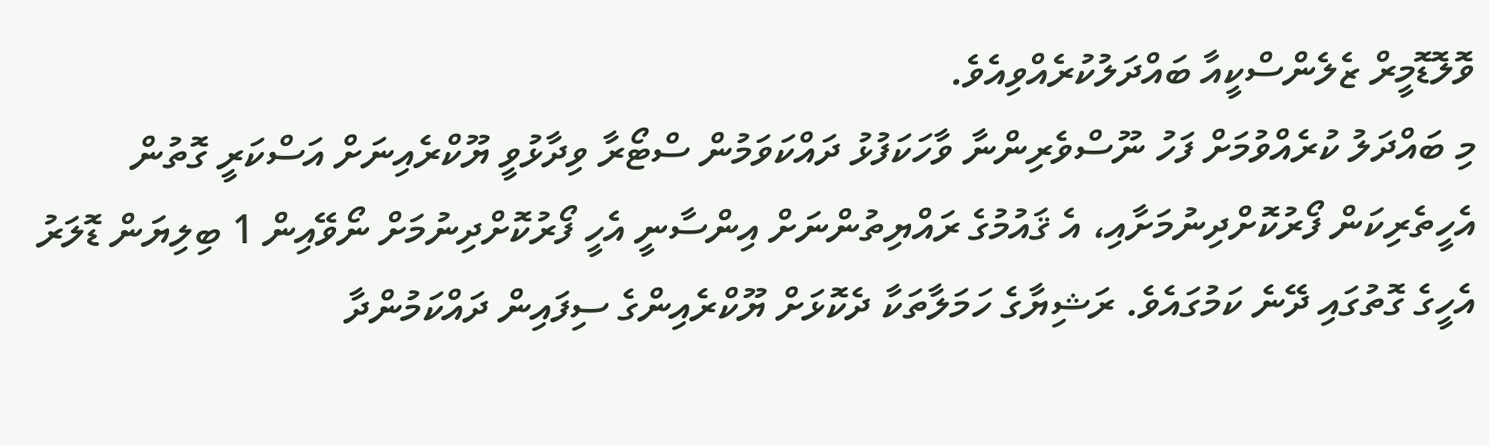ވޮލޮޑޮމީރް ޒެލެންސްކީއާ ބައްދަލުކުރެއްވިއެވެ.
މި ބައްދަލު ކުރެއްވުމަށް ފަހު ނޫސްވެރިންނާ ވާހަކަފުޅު ދައްކަވަމުން ސްޓޯރާ ވިދާޅުވީ ޔޫކްރެއިނަށް އަސްކަރީ ގޮތުން އެހީތެރިކަން ފޯރުކޮށްދިނުމަށާއި، އެ ޤައުމުގެ ރައްޔިތުންނަށް އިންސާނީ އެހީ ފޯރުކޮށްދިނުމަށް ނޯވޭއިން 1 ބިލިޔަން ޑޮލަރު އެހީގެ ގޮތުގައި ދޭނެ ކަމުގައެވެ. ރަޝިޔާގެ ހަމަލާތަކާ ދެކޮޅަށް ޔޫކްރެއިންގެ ސިފައިން ދައްކަމުންދާ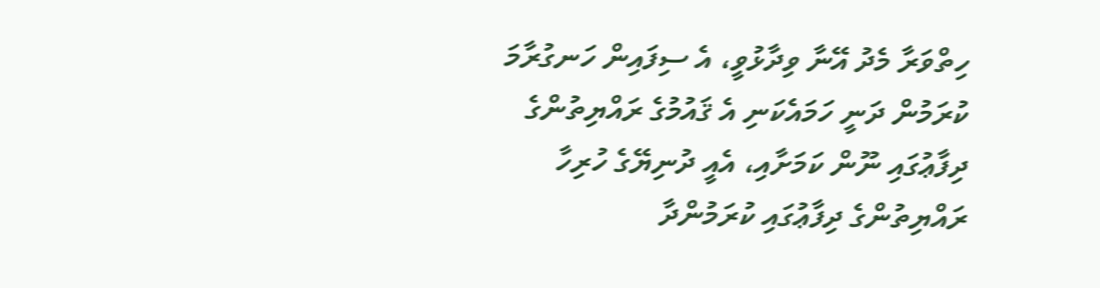ހިތްވަރާ މެދު އޭނާ ވިދާޅުވީ، އެ ސިފައިން ހަނގުރާމަ ކުރަމުން ދަނީ ހަމައެކަނި އެ ޤައުމުގެ ރައްޔިތުންގެ ދިފާޢުގައި ނޫން ކަމަށާއި، އެއީ ދުނިޔޭގެ ހުރިހާ ރައްޔިތުންގެ ދިފާޢުގައި ކުރަމުންދާ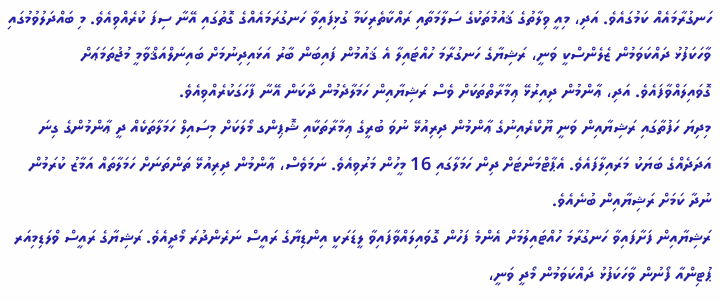ހަނގުރާމައެއް ކަމުގައެވެ. އަދި، މިއީ ވިލާތުގެ ޤައުމުތަކުގެ ސަލާމަތާއި ރައްކާތެރިކަމާ ގުޅިފައިވާ ހަނގުރަމައެއްގެ ގޮތުގައި އޭނާ ސިފަ ކުރެއްވިއެވެ. މި ބައްދަލުވުމުގައި ވާހަކަފުޅު ދައްކަވަމުން ޒެލެންސްކީ ވަނީ، ރަޝިޔާގެ ހަނގުރާމަ ހުއްޓައިލާ އެ ޤައުމުން ފައިބަން ބާރު އަޅައިދިނުމަށް ބައިނަލްއަޤްވާމީ މުޖުތަމަޢަށް ގޮވައިލައްވާފައެވެ. އަދި، ޢާންމުން ދިއިރުޅޭ ޢިމާރާތްތަކަށް ވެސް ރަޝިޔާއިން ހަމަލާދެމުން ދާކަން އޭނާ ފާހަގަކުރެއްވިއެވެ.
މިދިޔަ ހަފުތާގައި ރަޝިޔާއިން ވަނީ ޔޫކްރެއިނުގެ ޢާންމުން ދިރިއުޅޭ ނުވަ ބުރީގެ ޢިމާރާތަކާއި ޝޮޕިންގ މޯލަކަށް މިސައިލް ހަމަލާތަކެއް ދީ ޢާންމުންގެ ގިނަ އަދަދެއްގެ ބަޔަކު މަރައިލާފައެވެ. އެޕާޓްމަންޓަށް ދިން ހަމަލާގައި 16 މީހުން މަރުވިއެވެ. ނަމަވެސް، ޢާންމުން ދިރިއުޅޭ ތަންތަނަށް ހަމަލާތައް އަމާޒު ކުރަމުން ނުދާ ކަމަށް ރަޝިޔާއިން ބުނެއެވެ.
ރަޝިޔާއިން ފަށާފައިވާ ހަނގުރާމަ ހުއްޓައިލުމަށް އެންމެ ފަހުން ގޮވައިލައްވާފައިވާ ލީޑަރަކީ އިންޑިޔާގެ ރައީސް ނަރެންދުރަ މޯދީއެވެ. ރަޝިޔާގެ ރައީސް ވްލަޑިމިއަރ ޕުޓިންއާ ފޯނުން ވާހަކަފުޅު ދައްކަވަމުން މޯދީ ވަނީ،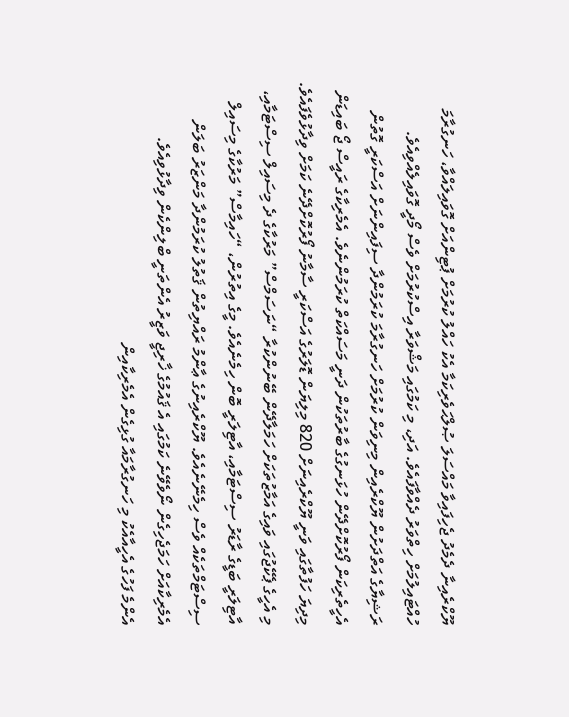ޔޫކްރެއިނާ ދެމެދު ޖެހިފައިވާ މައްސަލަ ޞުލްޙަވެރިކަމާ އެކު ހައްލު ކުރުމަށް ޕުޓިންއަށް ގޮވައިލައްވާ، ހަނގުރާމަ ހުއްޓައިލުމަށް ހިތްވަރު ދެއްވާފައެވެ. އަދި، މި ކަމުގައި މަޝްވަރާ އިސްކުރުމަށް ވެސް މޯދީ ގޮވައިލެއްވިއެވެ.
ރަޝިޔާގެ އަތްދަށުން ޔޫކްރެއިން މިނިވަން ކުރުމަށް ހަނގުރާމަ ކުރަމުންދާ ސިފައިންނަށް އަސްކަރީ ގޮތުން އެހީތެރިކަން ފޯރުކޮށްދޭން ހުޅަނގުގެ ބާރުތަކުން ދަނީ މަސައްކަތް ކުރަމުންނެވެ. އެމެރިކާގެ ރައީސް ޖޯ ބައިޑަން މިދިޔަ ހަފުތާގައި ވަނީ ޔޫކްރެއިނަށް 820 މިލިޔަން ޑޮލަރުގެ އަސްކަރީ ސާމާނު ފޯރުކޮށްދޭނެ ކަމަށް ވިދާޅުވެފައެވެ.
މި އެހީގެ ޕެކޭޖުގައި ވައިގެ އަމާޒުތަކަށް ހަމަލާދޭން ބޭނުންކުރާ “ނަސަމްސް” މަރުކާގެ ދެ މިސައިލް ސިސްޓަމާއި، އާޓިލަރީ ބަޑީގެ ރާޑަރު ސިސްޓަމާއި، އާޓިލަރީ ބޮން ހިމެނެއެވެ. މީގެ އިތުރުން، “ހައިމާސް” މަރުކާގެ މިސައިލް ސިސްޓަމްތަކެއް ވެސް ހިމެނޭނެއެވެ. ޔޫކްރެއިނުގެ ޢާންމު ރައްޔިތުން ޤަތުލު ކުރަމުންދާ މަންޒަރު ބަލަން އެމެރިކާއަށް ހަމަޖެހިގެން ނޯވެވޭނެ ކަމުގައި އެ ޤައުމުގެ ޚާރިޖީ ވަޒީރު އެންތަނީ ބްލިންކެން ވިދާޅުވިއެވެ.
އެންމެ ފަހުގެ އެހީއާއެކު މި ހަނގުރާމައާ ގުޅިގެން އެމެރިކާއިން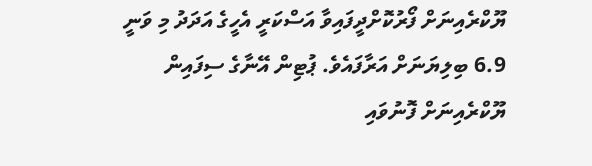ޔޫކްރެއިނަށް ފޯރުކޮށްދީފައިވާ އަސްކަރީ އެހީގެ އަދަދު މި ވަނީ 6.9 ބިލިޔަނަށް އަރާފައެވެ. ޕުޓިން އޭނާގެ ސިފައިން ޔޫކްރެއިނަށް ފޮނުވައި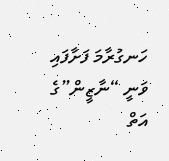ހަނގުރާމަ ފަށާފައި ވަނީ “ނާޒީން”ގެ އަތް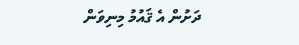ދަށުން އެ ޤައުމު މިނިވަން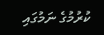ކުރުމުގެ ނަމުގައި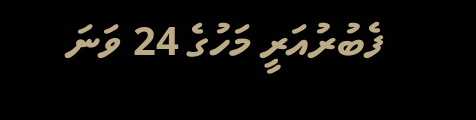ފެބުރުއަރީ މަހުގެ 24 ވަނަ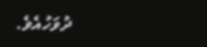ދުވަހުއެވެ.